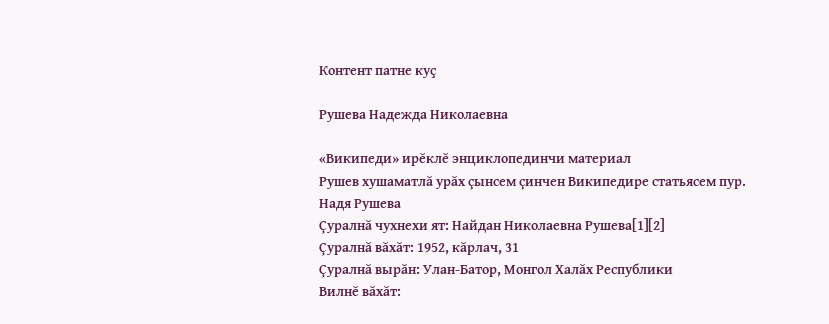Контент патне куҫ

Рушева Надежда Николаевна

«Википеди» ирĕклĕ энциклопединчи материал
Рушев хушаматлă урăх çынсем çинчен Википедире статьясем пур.
Надя Рушева
Çуралнă чухнехи ят: Найдан Николаевна Рушева[1][2]
Çуралнă вăхăт: 1952, кăрлач, 31
Çуралнă вырăн: Улан-Батор, Монгол Халăх Республики
Вилнĕ вăхăт: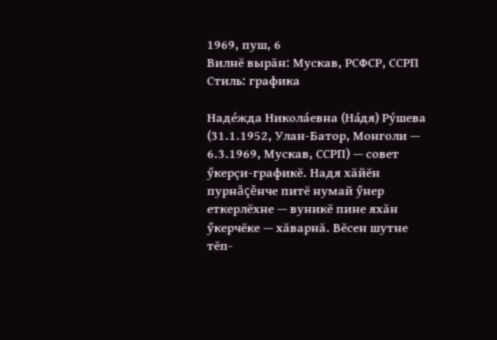1969, пуш, 6
Вилнĕ вырăн: Мускав, РСФСР, ССРП
Стиль: графика

Наде́жда Никола́евна (На́дя) Ру́шева (31.1.1952, Улан-Батор, Монголи — 6.3.1969, Мускав, ССРП) — совет ӳкерçи-графикĕ. Надя хăйĕн пурнăçĕнче питĕ нумай ӳнер еткерлĕхне — вуникĕ пине яхăн ӳкерчĕке — хăварнă. Вĕсен шутне тĕп-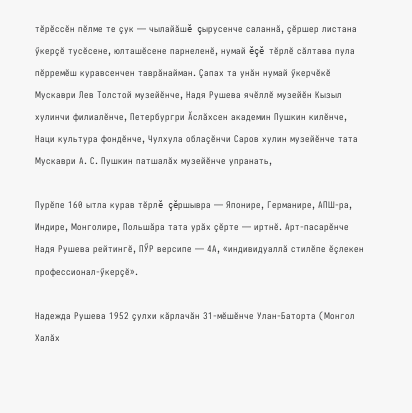тĕрĕссĕн пĕлме те çук — чылайăшĕ çырусенче саланнă, çĕршер листана ӳкерçĕ тусĕсене, юлташĕсене парнеленĕ, нумай ĕçĕ тĕрлĕ сăлтава пула пĕрремĕш куравсенчен таврăнайман. Çапах та унăн нумай ӳкерчĕкĕ Мускаври Лев Толстой музейĕнче, Надя Рушева ячĕллĕ музейĕн Кызыл хулинчи филиалĕнче, Петербургри Ăслăхсен академин Пушкин килĕнче, Наци культура фондĕнче, Чулхула облаçĕнчи Саров хулин музейĕнче тата Мускаври А. С. Пушкин патшалăх музейĕнче упранать,

Пурĕпе 160 ытла курав тĕрлĕ çĕршывра — Японире, Германире, АПШ-ра, Индире, Монголире, Польшăра тата урăх çĕрте — иртнĕ. Арт-пасарĕнче Надя Рушева рейтингĕ, ПӲР версипе — 4А, «индивидуаллă стилĕпе ĕçлекен профессионал-ӳкерçĕ».

Надежда Рушева 1952 çулхи кăрлачăн 31-мĕшĕнче Улан-Баторта (Монгол Халăх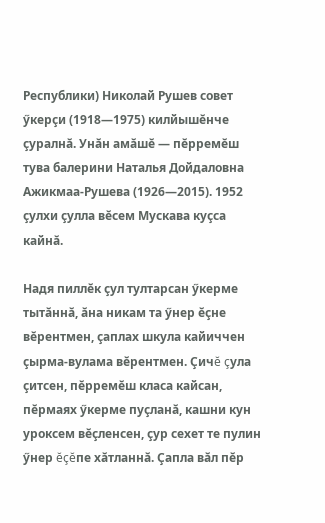Республики) Николай Рушев совет ӳкерçи (1918—1975) килйышĕнче çуралнă. Унăн амăшĕ — пĕрремĕш тува балерини Наталья Дойдаловна Ажикмаа-Рушева (1926—2015). 1952 çулхи çулла вĕсем Мускава куçса кайнă.

Надя пиллĕк çул тултарсан ӳкерме тытăннă, ăна никам та ӳнер ĕçне вĕрентмен, çаплах шкула кайиччен çырма-вулама вĕрентмен. Çичĕ çула çитсен, пĕрремĕш класа кайсан, пĕрмаях ӳкерме пуçланă, кашни кун уроксем вĕçленсен, çур сехет те пулин ӳнер ĕçĕпе хăтланнă. Çапла вăл пĕр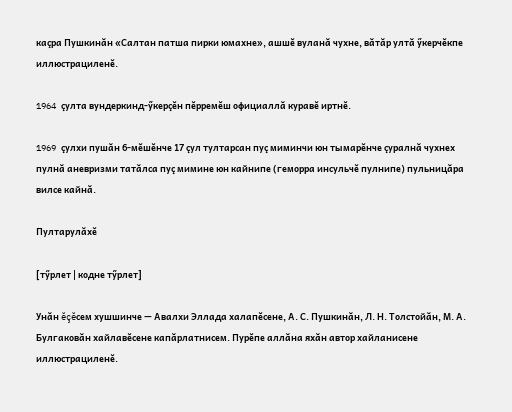каçра Пушкинăн «Салтан патша пирки юмахне», ашшĕ вуланă чухне, вăтăр ултă ӳкерчĕкпе иллюстрациленĕ.

1964 çулта вундеркинд-ӳкерçĕн пĕрремĕш официаллă куравĕ иртнĕ.

1969 çулхи пушăн 6-мĕшĕнче 17 çул тултарсан пуç миминчи юн тымарĕнче çуралнă чухнех пулнă аневризми татăлса пуç мимине юн кайнипе (геморра инсульчĕ пулнипе) пульницăра вилсе кайнă.

Пултарулăхĕ

[тӳрлет | кодне тӳрлет]

Унăн ĕçĕсем хушшинче — Авалхи Эллада халапĕсене, А. С. Пушкинăн, Л. Н. Толстойăн, М. А. Булгаковăн хайлавĕсене капăрлатнисем. Пурĕпе аллăна яхăн автор хайланисене иллюстрациленĕ.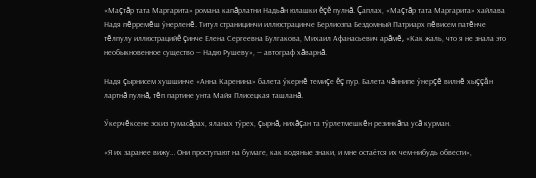«Маçтăр тата Маргарита» романа капăрлатни Надьăн юлашки ĕçĕ пулнă. Çаплах, «Маçтăр тата Маргарита» хайлава Надя пĕрремĕш ӳнерленĕ. Титул страницинчи иллюстрацинче Берлиозпа Бездомный Патриарх пĕвисем патĕнче тĕлпулу иллюстрацийĕ çинче Елена Сергеевна Булгакова, Михаил Афанасьевич арăмĕ, «Как жаль, что я не знала это необыкновенное существо — Надю Рушеву», — автограф хăварнă.

Надя çырнисем хушшинче «Анна Каренина» балета ӳкернĕ темиçе ĕç пур. Балета чăннипе ӳнерçĕ вилнĕ хыççăн лартнă пулнă, тĕп партине унта Майя Плисецкая ташланă.

Ӳкерчĕксене эскиз тумасăрах, яланах тӳрех, çырнă, нихăçан та тӳрлетмешкĕн резинкăпа усă курман.

«Я их заранее вижу… Они проступают на бумаге, как водяные знаки, и мне остаётся их чем-нибудь обвести»,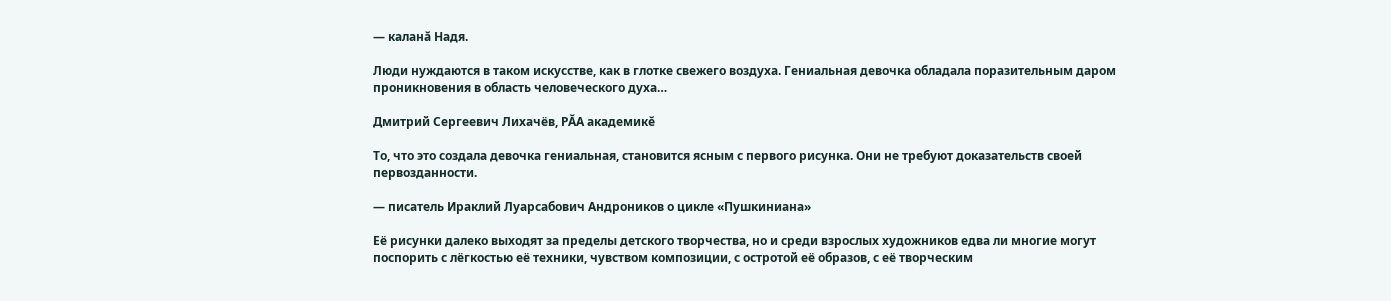— каланă Надя.

Люди нуждаются в таком искусстве, как в глотке свежего воздуха. Гениальная девочка обладала поразительным даром проникновения в область человеческого духа…

Дмитрий Сергеевич Лихачёв, РĂА академикĕ

То, что это создала девочка гениальная, становится ясным с первого рисунка. Они не требуют доказательств своей первозданности.

— писатель Ираклий Луарсабович Андроников о цикле «Пушкиниана»

Её рисунки далеко выходят за пределы детского творчества, но и среди взрослых художников едва ли многие могут поспорить с лёгкостью её техники, чувством композиции, с остротой её образов, с её творческим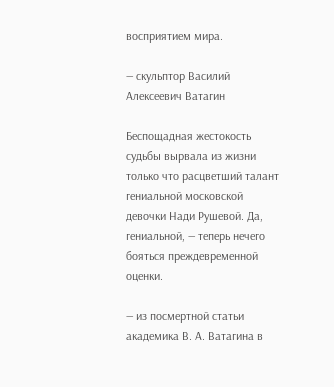восприятием мира.

— скульптор Василий Алексеевич Ватагин

Беспощадная жестокость судьбы вырвала из жизни только что расцветший талант гениальной московской девочки Нади Рушевой. Да, гениальной, — теперь нечего бояться преждевременной оценки.

— из посмертной статьи академика В. А. Ватагина в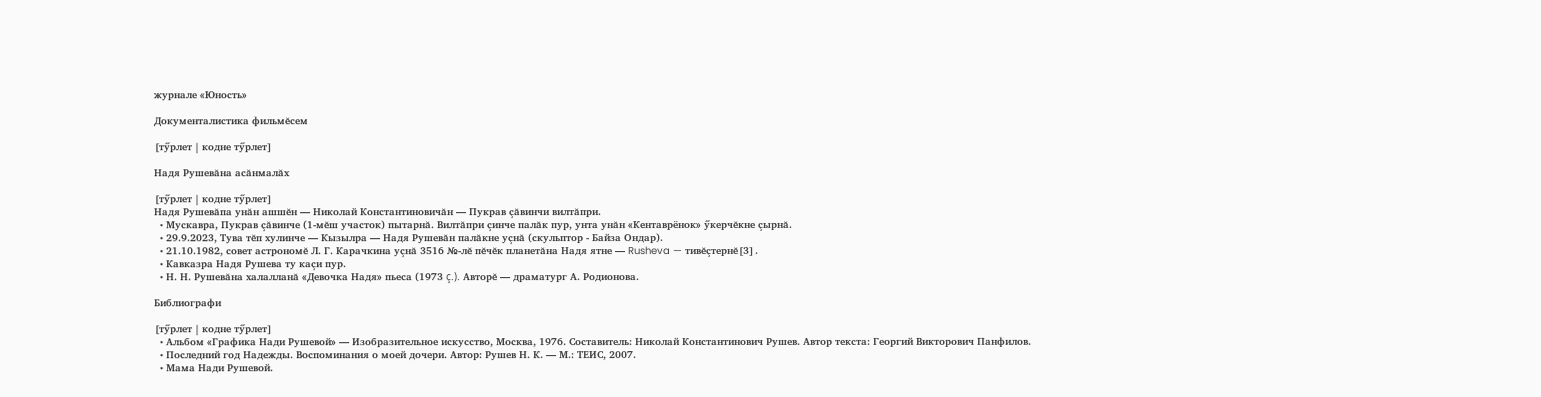журнале «Юность»

Документалистика фильмĕсем

[тӳрлет | кодне тӳрлет]

Надя Рушевăна асăнмалăх

[тӳрлет | кодне тӳрлет]
Надя Рушевăпа унăн ашшĕн — Николай Константиновичăн — Пукрав çăвинчи вилтăпри.
  • Мускавра, Пукрав çăвинче (1-мĕш участок) пытарнă. Вилтăпри çинче палăк пур, унта унăн «Кентаврёнок» ӳкерчĕкне çырнă.
  • 29.9.2023, Тува тĕп хулинче — Кызылра — Надя Рушевăн палăкне уçнă (скульптор - Байза Ондар).
  • 21.10.1982, совет астрономĕ Л. Г. Карачкина уçнă 3516 №-лĕ пĕчĕк планетăна Надя ятне — Rusheva — тивĕçтернĕ[3].
  • Кавказра Надя Рушева ту каçи пур.
  • Н. Н. Рушевăна халалланă «Девочка Надя» пьеса (1973 ç.). Авторĕ — драматург А. Родионова.

Библиографи

[тӳрлет | кодне тӳрлет]
  • Альбом «Графика Нади Рушевой» — Изобразительное искусство, Москва, 1976. Составитель: Николай Константинович Рушев. Автор текста: Георгий Викторович Панфилов.
  • Последний год Надежды. Воспоминания о моей дочери. Автор: Рушев Н. К. — М.: ТЕИС, 2007.
  • Мама Нади Рушевой.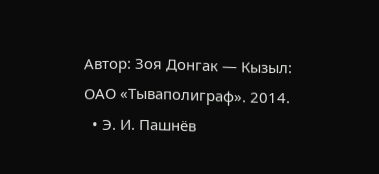Автор: Зоя Донгак — Кызыл: ОАО «Тываполиграф». 2014.
  • Э. И. Пашнёв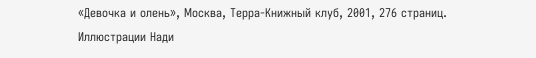«Девочка и олень», Москва, Терра-Книжный клуб, 2001, 276 страниц. Иллюстрации Нади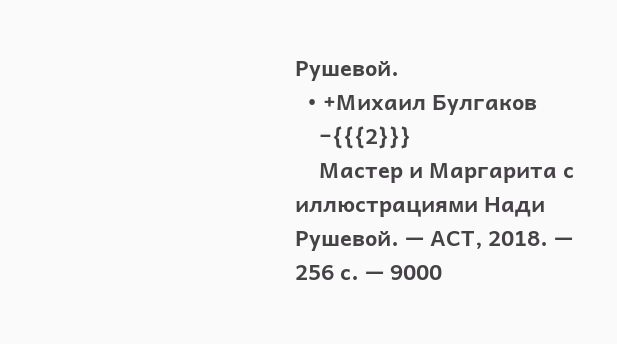Рушевой.
  • +Михаил Булгаков
    −{{{2}}}
    Мастер и Маргарита с иллюстрациями Нади Рушевой. — АСТ, 2018. — 256 с. — 9000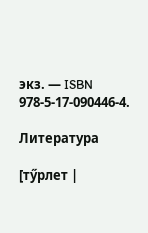экз. — ISBN 978-5-17-090446-4.

Литература

[тӳрлет |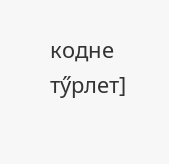кодне тӳрлет]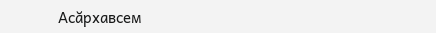Асăрхавсем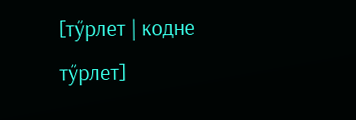[тӳрлет | кодне тӳрлет]